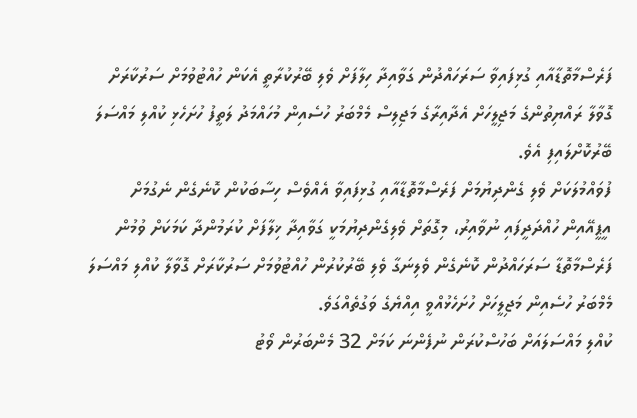ފަރެސްމާތޮޑާއާއި ގުޅިފައިވާ ސަރަހައްދުން ގަވާއިދާ ހިލާފަށް ވެލި ބޭރުކުރާތީ އެކަން ހުއްޓުވުމަށް ސަރުކާރަށް ގޮވާލާ ރައްޔިތުންގެ މަޖިލީހަށް އެދާއިރާގެ މަޖިލިސް މެމްބަރު ހުސެއިން މުހައްމަދު ލަތީފު ހުށަހެޅި ކުއްލި މައްސަލަ ބޭރުކޮށްލައިފި އެވެ.
ފުވައްމުލަކަށް ވެލި ގެންދިޔުމަށް ފަރެސްމާތޮޑާއާއި ގުޅިފައިވާ އެއްވެސް ހިސާބަކުން ކޮނެގެން ނެގުމަށް އީޕީއޭއިން ހުއްދަދީފައި ނުވާއިރު، މިގޮތަށް ވެލިގެންދިޔުމަކީ ގަވާއިދާ ޚިލާފަށް ކުރަމުންދާ ކަމަކަށް ވުމުން ފަރެސްމާތޮޑާ ސަރަހައްދުން ކޮނެގެން ވެލިނަގާ ވެލި ބޭރުކުރުން ހުއްޓުވުމަށް ސަރުކާރަށް ގޮވާލާ ކުއްލި މައްސަލަ މެމްބަރު ހުސެއިން މަޖިލީހަށް ހުށަހެޅުއްވީ އިއްޔެގެ ވަގުތެއްގަވެ.
ކުއްލި މައްސަލައަށް ބަހުސްކުރަން ނުފެންނަ ކަމަށް 32 މެންބަރުން ވޯޓު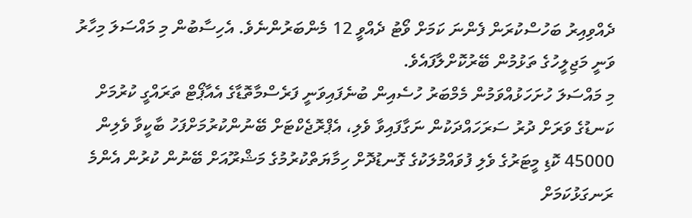ދެއްވިއިރު ބަހުސްކުރަން ފެންނަ ކަމަށް ވޯޓު ދެއްވީ 12 މެންބަރުންނެވެ. އެހިސާބުން މި މައްސަލަ މިހާރު ވަނީ މަޖިލީހުގެ ތަޅުމުން ބޭރުކޮށްލާފައެވެ.
މި މައްސަލަ ހުށަހަޅުއްވަމުން މެމްބަރު ހުސެއިން ބުނެފައިވަނީ ފަރެސްމާތޮޑާގެ އެއާޕޯޓް ތަރައްގީ ކުރުމަށް ކަނޑުގެ ވަރަށް ދުރު ސަރަހައްދަކުން ނަގާފައިވާ ވެލި، އެޕްރޮޖެކްޓަށް ބޭނުންކުރުމަށްފަހު ބާކީވާ ވެލިން 45000 ކޮޑި މީޓަރުގެ ވެލި ފުވައްމުލަކުގެ ގޮނޑުދޮށް ހިމާޔަތްކުރުމުގެ މަޝްރޫއަށް ބޭނުން ކުރުން އެންމެ ރަނގަޅުކަމަށް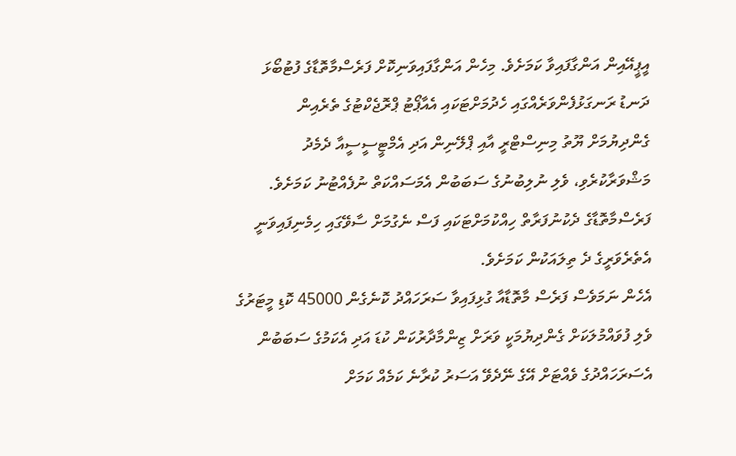އީޕީއޭއިން އަންގާފައިވާ ކަމަށެވެ. މިހެން އަންގާފައިވަނިކޮށް ފަރެސްމާތޮޑާގެ ފުޓުބޯޅަ ދަނޑު ރަނގަޅުފެންވަރެއްގައި ހެދުމަށްޓަކައި އެއާޕޯޓު ޕްރޮޖެކްޓުގެ ތެރެއިން ގެންދިޔުމަށް ޔޫތު މިނިސްޓްރީ އާއި ޕްލޭނިން އަދި އެމްޓީސީސީއާ ދެމެދު މަޝްވަރާކުރެވި، ވެލި ނުލިބުނުގެ ސަބަބުން އެމަސައްކަތް ނުފެއްޓުނު ކަމަށެވެ. ފަރެސްމާތޮޑާގެ ދެކުނުފަރާތް ހިއްކުމަށްޓަކައި ފަސް ނެގުމަށް ސާވޭގައި ހިމެނިފައިވަނީ އެތެރެވަރީގެ ދެ ތިލައަކުން ކަމަށެވެ.
އެހެން ނަމަވެސް ފަރެސް މާތޮޑާއާ ގުޅިފައިވާ ސަރަހައްދު ކޮނެގެން 45000 ކޮޑި މީޓަރުގެ ވެލި ފުވައްމުލަކަށް ގެންދިޔުމަކީ ވަރަށް ޒިންމާދާރުކަން ކުޑަ އަދި އެކަމުގެ ސަބަބުން އެސަރަހައްދުގެ ވެއްޓަށް އޭގެ ނޭދެވޭ އަސަރު ކުރާނެ ކަމެއް ކަމަށް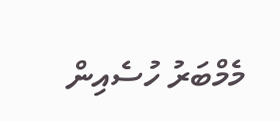މެމްބަރު ހުސެއިން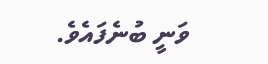ވަނީ ބުނެފައެވެ.